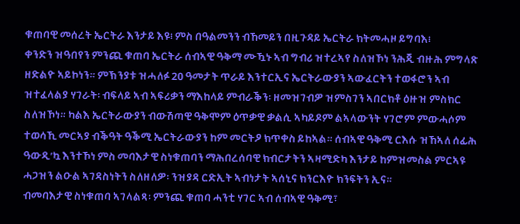ቁጠባዊ መሰረት ኤርትራ እንታይ እዩ፧ ምስ በዓልመንን ብኸመይን በዚጉዳይ ኤርትራ ክትመሓዞ ይግባእ፧
ቀንድን ዝዓበየን ምንጪ ቁጠባ ኤርትራ ሰብኣዊ ዓቅማ ሙዃኑ ኣብ ግብሪ ዝተረኣየ ስለዝኾነ ንሕጂ ብዙሕ ምግላጽ ዘድልዮ ኣይኮነን። ምኽንያቱ ዝሓለፉ 20 ዓመታት ጥራይ እንተርኢና ኤርትራውያን ኣውፈርትን ተወፋሮን ኣብ ዝተፈላልያ ሃገራት፡ ብፍላይ ኣብ ኣፍሪቃን ማእከላይ ምብራቕን፡ ዘመዝገብዎ ዝምስገን ኣበርክቶ ዕዙዝ ምስክር ስለዝኾነ። ካልእ ኤርትራውያን ብውሽጣዊ ዓቅሞም ዕጥቃዊ ቃልሲ ኣካይዶም ልኣላውንት ሃገሮም ምውሓሶም ተወሳኺ መርኣያ ብቕዓት ዓቕሚ ኤርትራውያን ከም መርትዖ ክጥቀስ ይከኣል። ሰብኣዊ ዓቅሚ ርእሱ ዝኸኣለ ሰፊሕ ዓውዲ’ኳ እንተኾነ ምስ መባእታዊ ስነቁጠባን ማሕበረሰባዊ ክብርታትን ኣዛሚድካ እንታይ ከምዝመስል ምርኣዩ ሓጋዝን ልዑል ኣገዳስነትን ስለዘለዎ፡ ንዝያዳ ርድኢት ኣብነታት ኣሰኒና ክንርእዮ ክንፍትን ኢና።
ብመባእታዊ ስነቁጠባ ኣገላልጻ፡ ምንጪ ቁጠባ ሓንቲ ሃገር ኣብ ሰብኣዊ ዓቅሚ፣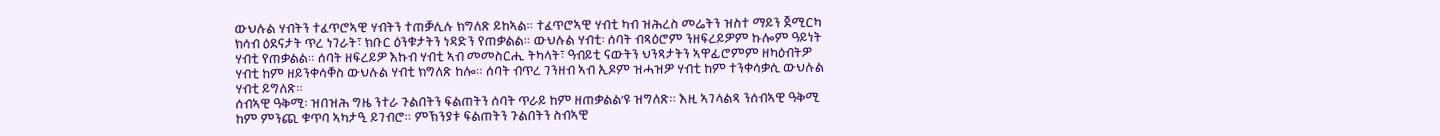ውህሉል ሃብትን ተፈጥሮኣዊ ሃብትን ተጠቓሊሉ ክግለጽ ይከኣል። ተፈጥሮኣዊ ሃብቲ ካብ ዝሕረስ መሬትን ዝስተ ማይን ጀሚርካ ክሳብ ዕደናታት ጥረ ነገራት፣ ክቡር ዕንቁታትን ነዳድን የጠቃልል። ውህሉል ሃብቲ፡ ሰባት ብጻዕሮም ንዘፍረይዎም ኩሎም ዓይነት ሃብቲ የጠቃልል። ሰባት ዘፍረይዎ እኩብ ሃብቲ ኣብ መመስርሒ ትካላት፣ ዓብይቲ ናውትን ህንጻታትን ኣዋፊሮምም ዘካዕብትዎ ሃብቲ ከም ዘይንቀሳቐስ ውህሉል ሃብቲ ክግለጽ ከሎ። ሰባት ብጥረ ገንዘብ ኣብ ኢዶም ዝሓዝዎ ሃብቲ ከም ተንቀሳቃሲ ውህሉል ሃብቲ ይግለጽ።
ሰብኣዊ ዓቅሚ፡ ዝበዝሕ ግዜ ንተራ ጉልበትን ፍልጠትን ሰባት ጥራይ ከም ዘጠቃልል’ዩ ዝግለጽ። እዚ ኣገላልጻ ንሰብኣዊ ዓቅሚ ከም ምንጪ ቁጥባ ኣካታዒ ይገብሮ። ምኽንያቱ ፍልጠትን ጉልበትን ስብኣዊ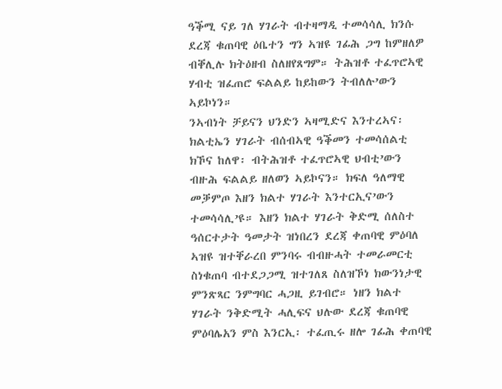ዓቕሚ ናይ ገለ ሃገራት ብተዛማዲ ተመሳሳሊ ክንሱ ደረጃ ቁጠባዊ ዕቤተን ግን ኣዝዩ ገፊሕ ጋግ ከምዘለዎ ብቐሊሉ ክትዕዘብ ስለዘየጸግም። ትሕዝቶ ተፈጥሮኣዊ ሃብቲ ዝፈጠሮ ፍልልይ ከይከውን ትብለሉ’ውን ኣይኮነን።
ንኣብነት ቻይናን ህንድን ኣዛሚድና እንተረኣና፡ ክልቲኤን ሃገራት ብሰብኣዊ ዓቕመን ተመሳሰልቲ ክኾና ከለዋ፡ ብትሕዝቶ ተፈጥሮኣዊ ህብቲ’ውን ብዙሕ ፍልልይ ዘለወን ኣይኮናን። ክፍለ ዓለማዊ መቓምጦ እዘን ክልተ ሃገራት እንተርኢና’ውን ተመሳሳሊ’ዩ። እዘን ክልተ ሃገራት ቅድሚ ሰለስተ ዓሰርተታት ዓመታት ዝነበረን ደረጃ ቀጠባዊ ምዕባለ ኣዝዩ ዝተቐራረበ ምንባሩ ብብዙሓት ተመራመርቲ ስነቁጠባ ብተደጋጋሚ ዝተገለጸ ስለዝኾነ ክውንነታዊ ምንጽጻር ንምግባር ሓጋዚ ይገብሮ። ነዘን ክልተ ሃገራት ንቅድሚት ሓሊፍና ህሉው ደረጃ ቁጠባዊ ምዕባሌአን ምስ እንርኢ፡ ተፈጢሩ ዘሎ ገፊሕ ቀጠባዊ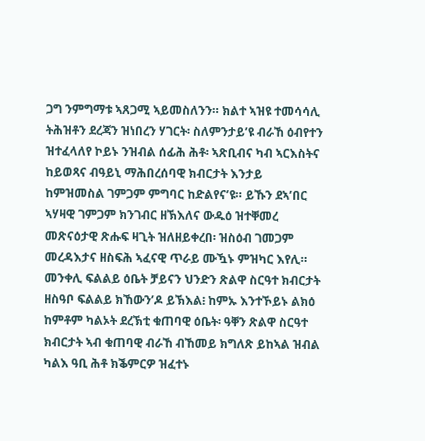ጋግ ንምግማቱ ኣጸጋሚ ኣይመስለንን። ክልተ ኣዝዩ ተመሳሳሊ ትሕዝቶን ደረጃን ዝነበረን ሃገርት፡ ስለምንታይ’ዩ ብራኸ ዕብየተን ዝተፈላለየ ኮይኑ ንዝብል ሰፊሕ ሕቶ፡ ኣጽቢብና ካብ ኣርእስትና ከይወጻና ብዓይኒ ማሕበረሰባዊ ክብርታት እንታይ ከምዝመስል ገምጋም ምግባር ከድልየና’ዩ። ይኹን ደኣ’በር ኣሃዛዊ ገምጋም ክንገብር ዘኽእለና ውዱዕ ዝተቐመረ መጽናዕታዊ ጽሑፍ ዛጊት ዝለዘይቀረበ፡ ዝስዕብ ገመጋም መረዳእታና ዘስፍሕ ኣፈናዊ ጥራይ ሙዃኑ ምዝካር እየሊ።
መንቀሊ ፍልልይ ዕቤት ቻይናን ህንድን ጽልዋ ስርዓተ ክብርታት ዘስዓቦ ፍልልይ ክኸውን’ዶ ይኽእል፧ ከምኡ እንተኾይኑ ልክዕ ከምቶም ካልኦት ደረኽቲ ቁጠባዊ ዕቤት፡ ዓቐን ጽልዋ ስርዓተ ክብርታት ኣብ ቁጠባዊ ብራኸ ብኸመይ ክግለጽ ይከኣል ዝብል ካልእ ዓቢ ሕቶ ክቕምርዎ ዝፈተኑ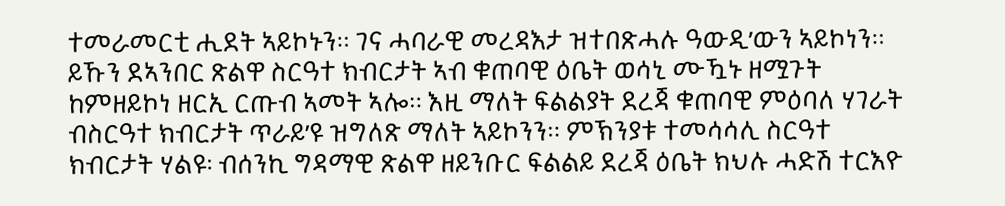ተመራመርቲ ሒደት ኣይኮኑን። ገና ሓባራዊ መረዳእታ ዝተበጽሓሉ ዓውዲ’ውን ኣይኮነን። ይኹን ደኣንበር ጽልዋ ስርዓተ ክብርታት ኣብ ቁጠባዊ ዕቤት ወሳኒ ሙዃኑ ዘሟጉት ከምዘይኮነ ዘርኢ ርጡብ ኣመት ኣሎ። እዚ ማለት ፍልልያት ደረጃ ቁጠባዊ ምዕባለ ሃገራት ብስርዓተ ክብርታት ጥራይ’ዩ ዝግለጽ ማለት ኣይኮንን። ምኽንያቱ ተመሳሳሊ ስርዓተ ክብርታት ሃልዩ፡ ብሰንኪ ግዳማዊ ጽልዋ ዘይንቡር ፍልልይ ደረጃ ዕቤት ክህሉ ሓድሽ ተርእዮ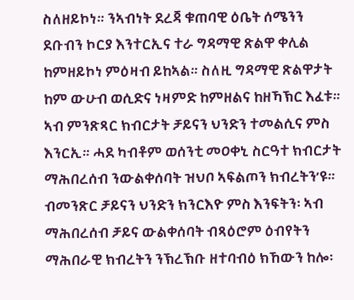ስለዘይኮነ። ንኣብነት ደረጃ ቁጠባዊ ዕቤት ሰሜንን ደቡብን ኮርያ እንተርኢና ተራ ግዳማዊ ጽልዋ ቀሊል ከምዘይኮነ ምዕዛብ ይከኣል። ስለዚ ግዳማዊ ጽልዋታት ከም ውሁብ ወሲድና ነዛምድ ከምዘልና ከዘኻኽር እፈቱ።
ኣብ ምንጽጻር ክብርታት ቻይናን ህንድን ተመልሲና ምስ እንርኢ። ሓደ ካብቶም ወሰንቲ መዐቀኒ ስርዓተ ክብርታት ማሕበረሰብ ንውልቀሰባት ዝህቦ ኣፍልጦን ክብረትን’ዩ። ብመንጽር ቻይናን ህንድን ክንርእዮ ምስ እንፍትን፡ ኣብ ማሕበረሰብ ቻይና ውልቀሰባት ብጻዕሮም ዕብየትን ማሕበራዊ ክብረትን ንኽረኽቡ ዘተባብዕ ክኸውን ከሎ፡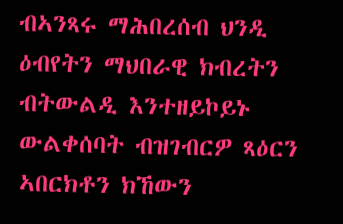ብኣንጻሩ ማሕበረሰብ ህንዲ ዕብየትን ማህበራዊ ክብረትን ብትውልዲ እንተዘይኮይኑ ውልቀሰባት ብዝገብርዎ ጻዕርን ኣበርክቶን ክኸውን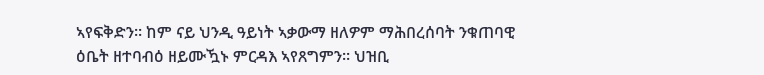ኣየፍቅድን። ከም ናይ ህንዲ ዓይነት ኣቃውማ ዘለዎም ማሕበረሰባት ንቁጠባዊ ዕቤት ዘተባብዕ ዘይሙዃኑ ምርዳእ ኣየጸግምን። ህዝቢ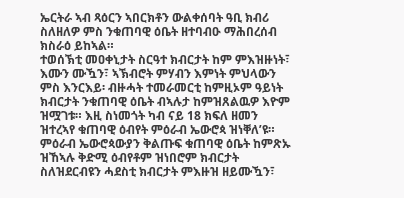ኤርትራ ኣብ ጻዕርን ኣበርክቶን ውልቀሰባት ዓቢ ክብሪ ስለዘለዎ ምስ ንቁጠባዊ ዕቤት ዘተባብዑ ማሕበረሰብ ክስራዕ ይከኣል።
ተወሰኽቲ መዐቀኒታት ስርዓተ ክብርታት ከም ምእዝዙነት፣ እሙን ሙዃን፣ ኣኽብሮት ምሃብን እምነት ምህላውን ምስ እንርእይ፡ ብዙሓት ተመራመርቲ ከምዚኦም ዓይነት ክብርታት ንቁጠባዊ ዕቤት ብኣሉታ ከምዝጸልዉዎ እዮም ዝሟገቱ። እዚ ስነመጎት ካብ ናይ 18 ክፍለ ዘመን ዝተረኣየ ቁጠባዊ ዕብየት ምዕራብ ኤውሮጳ ዝነቐለ’ዩ። ምዕራብ ኤውሮጳውያን ቅልጡፍ ቁጠባዊ ዕቤት ከምጽኡ ዝኸኣሉ ቅድሚ ዕብየቶም ዝነበሮም ክብርታት ስለዝደርብዩን ሓደስቲ ክብርታት ምእዙዝ ዘይሙዃን፣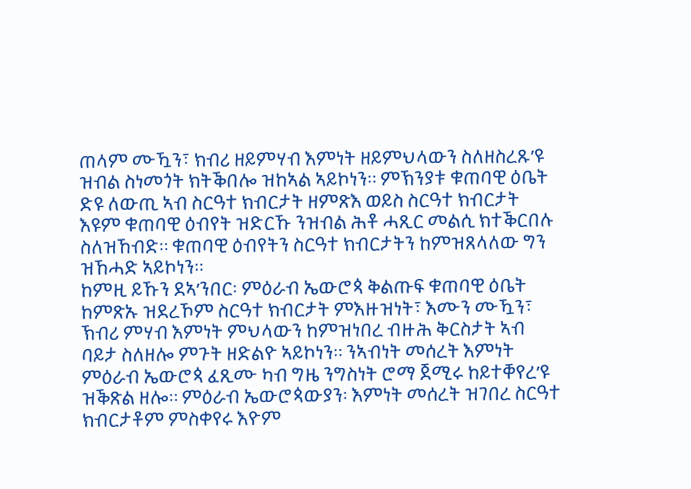ጠላም ሙዃን፣ ክብሪ ዘይምሃብ እምነት ዘይምህላውን ስለዘስረጹ’ዩ ዝብል ስነመጎት ክትቕበሎ ዝከኣል ኣይኮነን። ምኽንያቱ ቁጠባዊ ዕቤት ድዩ ለውጢ ኣብ ስርዓተ ክብርታት ዘምጽእ ወይስ ስርዓተ ክብርታት እዩም ቁጠባዊ ዕብየት ዝድርኹ ንዝብል ሕቶ ሓጺር መልሲ ክተቕርበሉ ስለዝኸብድ። ቁጠባዊ ዕብየትን ስርዓተ ክብርታትን ከምዝጸላለው ግን ዝኸሓድ ኣይኮነን።
ከምዚ ይኹን ደኣ’ንበር፡ ምዕራብ ኤውሮጳ ቅልጡፍ ቁጠባዊ ዕቤት ከምጽኡ ዝደረኾም ስርዓተ ክብርታት ምእዙዝነት፣ እሙን ሙዃን፣ ኽብሪ ምሃብ እምነት ምህላውን ከምዝነበረ ብዙሕ ቅርስታት ኣብ ባይታ ስለዘሎ ምጉት ዘድልዮ ኣይኮነን። ንኣብነት መሰረት እምነት ምዕራብ ኤውሮጳ ፈጺሙ ካብ ግዜ ንግስነት ሮማ ጀሚሩ ከይተቐየረ’ዩ ዝቕጽል ዘሎ። ምዕራብ ኤውሮጳውያን፡ እምነት መሰረት ዝገበረ ስርዓተ ክብርታቶም ምስቀየሩ እዮም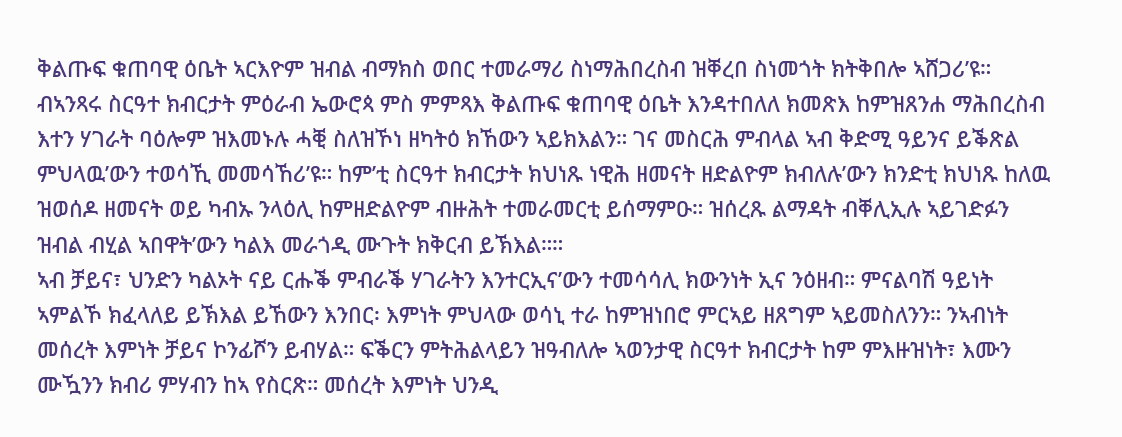ቅልጡፍ ቁጠባዊ ዕቤት ኣርእዮም ዝብል ብማክስ ወበር ተመራማሪ ስነማሕበረስብ ዝቐረበ ስነመጎት ክትቅበሎ ኣሸጋሪ’ዩ። ብኣንጻሩ ስርዓተ ክብርታት ምዕራብ ኤውሮጳ ምስ ምምጻእ ቅልጡፍ ቁጠባዊ ዕቤት እንዳተበለለ ክመጽእ ከምዝጸንሐ ማሕበረስብ እተን ሃገራት ባዕሎም ዝእመኑሉ ሓቒ ስለዝኾነ ዘካትዕ ክኸውን ኣይክእልን። ገና መስርሕ ምብላል ኣብ ቅድሚ ዓይንና ይቕጽል ምህላዉ’ውን ተወሳኺ መመሳኸሪ’ዩ። ከም’ቲ ስርዓተ ክብርታት ክህነጹ ነዊሕ ዘመናት ዘድልዮም ክብለሉ’ውን ክንድቲ ክህነጹ ከለዉ ዝወሰዶ ዘመናት ወይ ካብኡ ንላዕሊ ከምዘድልዮም ብዙሕት ተመራመርቲ ይሰማምዑ። ዝሰረጹ ልማዳት ብቐሊኢሉ ኣይገድፉን ዝብል ብሂል ኣበዋት’ውን ካልእ መራጎዲ ሙጉት ክቅርብ ይኽእል።።
ኣብ ቻይና፣ ህንድን ካልኦት ናይ ርሑቕ ምብራቕ ሃገራትን እንተርኢና’ውን ተመሳሳሊ ክውንነት ኢና ንዕዘብ። ምናልባሽ ዓይነት ኣምልኾ ክፈላለይ ይኽእል ይኸውን እንበር፡ እምነት ምህላው ወሳኒ ተራ ከምዝነበሮ ምርኣይ ዘጸግም ኣይመስለንን። ንኣብነት መሰረት እምነት ቻይና ኮንፊሾን ይብሃል። ፍቕርን ምትሕልላይን ዝዓብለሎ ኣወንታዊ ስርዓተ ክብርታት ከም ምእዙዝነት፣ እሙን ሙዃንን ክብሪ ምሃብን ከኣ የስርጽ። መሰረት እምነት ህንዲ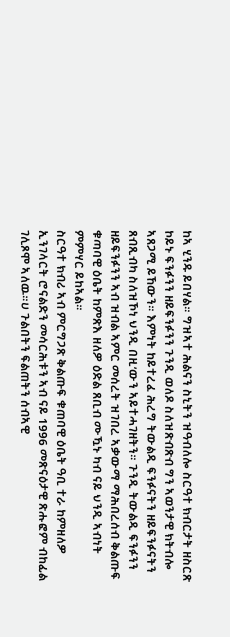ከኣ ሂንዱ ይበሃል። ግዝኣተ ሕልናን ስኒትን ዝዓብለሎ ስርዓተ ክብርታት ዘስርጽ ኮይኑ ፍንፉንን ዘይፍንፉንን ጉንዲ ወለዶ ስለዝጽብጽብ ግን ኣወንታዊ ክትብሎ ኣጸጋሚ ይኸውን። እምነት ከይተረፈ ሕረግ ትውልዲ ፍንፉናትን ዘይፍንፉናትን ጸብጺብካ ስለዝኾነ ህንዲ በዚ’ውን ኣይተሓገዘትን። ጉንዲ ትውልዲ ፍንፉንን ዘይፍንፉንን ኣብ ዝብል ኣምር መሰረት ዝገበረ ኣቃውማ ማሕበረሰብ ቅልጡፍ ቁጣባዊ ዕቤት ከምጽእ ዘለዎ ዕድል ጸቢብ ሙዃኑ ካብ ናይ ህንዲ ኣብነት ምምሃር ይከኣል።
ስርዓተ ክብሪ ኣብ ምርግጋጽ ቅልጡፍ ቁጠባዊ ዕቤት ዓቢ ተራ ከምዘለዎ ኢንገላርት ሮናልድን መሳርሕቱን ኣብ ናይ 1996 መጽናዕታዊ ጽሑፎም ብከፊል ገሊጾሞ ኣለዉ።ሀ ጉልበትን ፍልጠትን ሰብኣዊ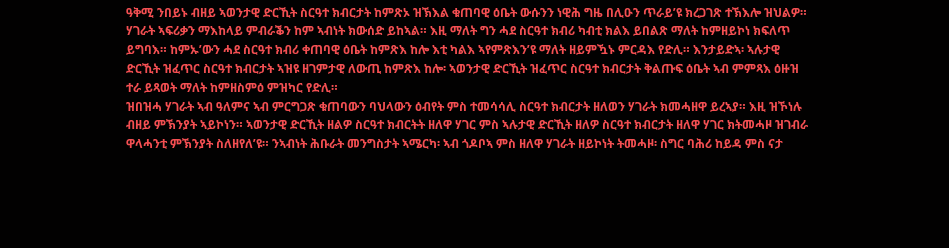ዓቅሚ ንበይኑ ብዘይ ኣወንታዊ ድርኺት ስርዓተ ክብርታት ከምጽኦ ዝኽእል ቁጠባዊ ዕቤት ውሱንን ነዊሕ ግዜ በሊዑን ጥራይ’ዩ ክረጋገጽ ተኽእሎ ዝህልዎ። ሃገራት ኣፍሪቃን ማእከላይ ምብራቕን ከም ኣብነት ክውሰድ ይከኣል። እዚ ማለት ግን ሓደ ስርዓተ ክብሪ ካብቲ ክልእ ይበልጽ ማለት ከምዘይኮነ ክፍለጥ ይግባእ። ከምኡ’ውን ሓደ ስርዓተ ክብሪ ቀጠባዊ ዕቤት ከምጽእ ከሎ እቲ ካልእ ኣየምጽእን’ዩ ማለት ዘይምዃኑ ምርዳእ የድሊ። እንታይድኣ፡ ኣሉታዊ ድርኺት ዝፈጥር ስርዓተ ክብርታት ኣዝዩ ዘገምታዊ ለውጢ ከምጽእ ከሎ፡ ኣወንታዊ ድርኺት ዝፈጥር ስርዓተ ክብርታት ቅልጡፍ ዕቤት ኣብ ምምጻእ ዕዙዝ ተራ ይጻወት ማለት ከምዘስምዕ ምዝካር የድሊ።
ዝበዝሓ ሃገራት ኣብ ዓለምና ኣብ ምርግጋጽ ቁጠባውን ባህላውን ዕብየት ምስ ተመሳሳሊ ስርዓተ ክብርታት ዘለወን ሃገራት ክመሓዘዋ ይረኣያ። እዚ ዝኾነሉ ብዘይ ምኽንያት ኣይኮነን። ኣወንታዊ ድርኺት ዘልዎ ስርዓተ ክብርትት ዘለዋ ሃገር ምስ ኣሉታዊ ድርኺት ዘለዎ ስርዓተ ክብርታት ዘለዋ ሃገር ክትመሓዞ ዝገብራ ዋላሓንቲ ምኽንያት ስለዘየለ’ዩ። ንኣብነት ሕቡራት መንግስታት ኣሜርካ፡ ኣብ ጎዶቦኣ ምስ ዘለዋ ሃገራት ዘይኮነት ትመሓዞ፡ ስግር ባሕሪ ከይዳ ምስ ናታ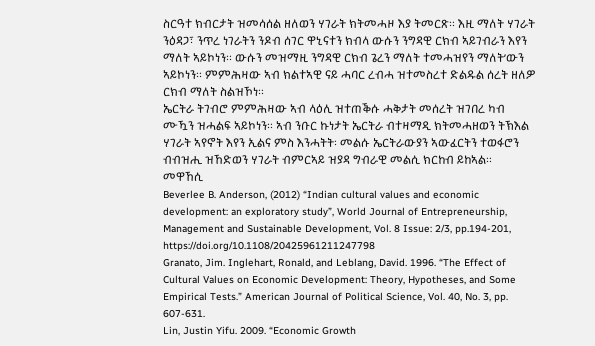ስርዓተ ክብርታት ዝመሳሰል ዘለወን ሃገራት ክትመሓዞ እያ ትመርጽ። እዚ ማለት ሃገራት ንዕዳጋ፣ ንጥረ ነገራትን ንዶብ ሰገር ዋኒናተን ክብላ ውሱን ንግዳዊ ርክብ ኣይገብራን እየን ማለት ኣይኮነን። ውሱን መዝማዚ ንግዳዊ ርክብ ጌረን ማለት ተመሓዝየን ማለት’ውን ኣይኮነን። ምምሕዛው ኣብ ክልተኣዊ ናይ ሓባር ረብሓ ዝተመስረተ ድልዱል ሰረት ዘለዎ ርክብ ማለት ስልዝኾነ።
ኤርትራ ትገብሮ ምምሕዛው ኣብ ላዕሊ ዝተጠቕሱ ሓቅታት መሰረት ዝገበረ ካብ ሙዃን ዝሓልፍ ኣይኮነን። ኣብ ንቡር ኩነታት ኤርትራ ብተዛማዲ ክትመሓዘወን ትኽእል ሃገራት ኣየኖት እየን ኢልና ምስ እንሓትት፡ መልሱ ኤርትራውያን ኣውፈርትን ተወፋሮን ብብዝሒ ዝኸድወን ሃገራት ብምርኣይ ዝያዳ ግብራዊ መልሲ ክርከብ ይከኣል።
መዋኸሲ
Beverlee B. Anderson, (2012) “Indian cultural values and economic development: an exploratory study”, World Journal of Entrepreneurship, Management and Sustainable Development, Vol. 8 Issue: 2/3, pp.194-201, https://doi.org/10.1108/20425961211247798
Granato, Jim. Inglehart, Ronald, and Leblang, David. 1996. “The Effect of Cultural Values on Economic Development: Theory, Hypotheses, and Some Empirical Tests.” American Journal of Political Science, Vol. 40, No. 3, pp. 607-631.
Lin, Justin Yifu. 2009. “Economic Growth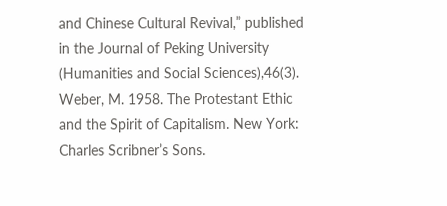and Chinese Cultural Revival,” published in the Journal of Peking University (Humanities and Social Sciences),46(3).
Weber, M. 1958. The Protestant Ethic and the Spirit of Capitalism. New York: Charles Scribner’s Sons.